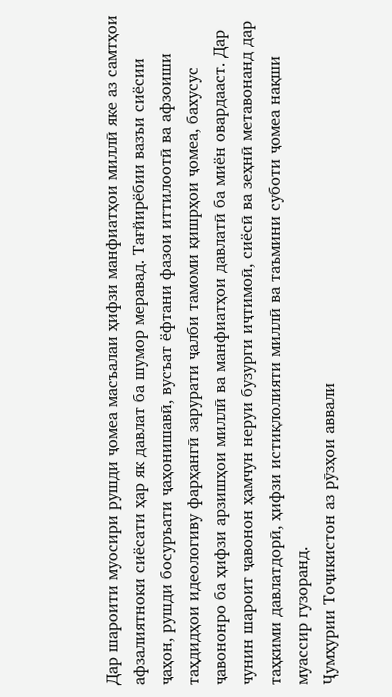Дар шароити муосири рушди ҷомеа масъалаи ҳифзи манфиатҳои миллӣ яке аз самтҳои афзалиятноки сиёсати ҳар як давлат ба шумор меравад. Тағйирёбии вазъи сиёсии ҷаҳон, рушди босуръати ҷаҳонишавӣ, вусъат ёфтани фазои иттилоотӣ ва афзоиши таҳдидҳои идеологиву фарҳангӣ зарурати ҷалби тамоми қишрҳои ҷомеа, бахусус ҷавононро ба ҳифзи арзишҳои миллӣ ва манфиатҳои давлатӣ ба миён овардааст. Дар чунин шароит ҷавонон ҳамчун неруи бузурги иҷтимоӣ, сиёсӣ ва зеҳнӣ метавонанд дар таҳкими давлатдорӣ, ҳифзи истиқлолияти миллӣ ва таъмини суботи ҷомеа нақши муассир гузоранд.
Ҷумҳурии Тоҷикистон аз рӯзҳои аввали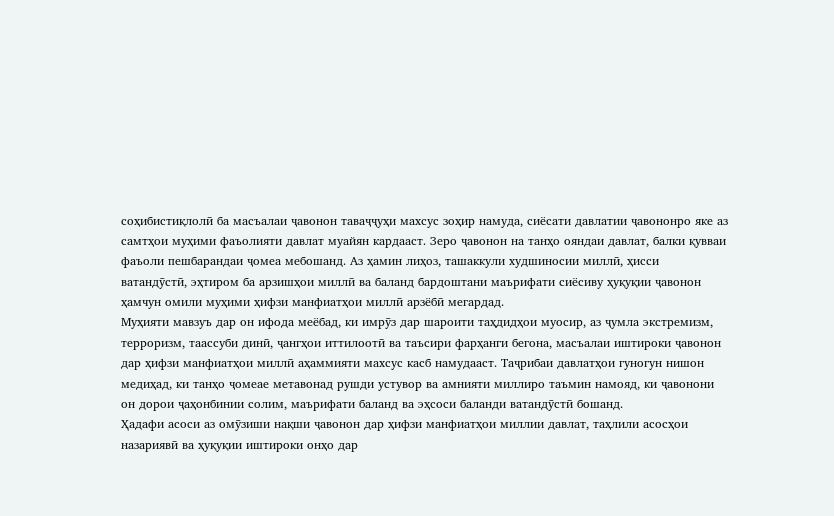соҳибистиқлолӣ ба масъалаи ҷавонон таваҷҷуҳи махсус зоҳир намуда, сиёсати давлатии ҷавононро яке аз самтҳои муҳими фаъолияти давлат муайян кардааст. Зеро ҷавонон на танҳо ояндаи давлат, балки қувваи фаъоли пешбарандаи ҷомеа мебошанд. Аз ҳамин лиҳоз, ташаккули худшиносии миллӣ, ҳисси ватандӯстӣ, эҳтиром ба арзишҳои миллӣ ва баланд бардоштани маърифати сиёсиву ҳуқуқии ҷавонон ҳамчун омили муҳими ҳифзи манфиатҳои миллӣ арзёбӣ мегардад.
Муҳияти мавзуъ дар он ифода меёбад, ки имрӯз дар шароити таҳдидҳои муосир, аз ҷумла экстремизм, терроризм, таассуби динӣ, ҷангҳои иттилоотӣ ва таъсири фарҳанги бегона, масъалаи иштироки ҷавонон дар ҳифзи манфиатҳои миллӣ аҳаммияти махсус касб намудааст. Таҷрибаи давлатҳои гуногун нишон медиҳад, ки танҳо ҷомеае метавонад рушди устувор ва амнияти миллиро таъмин намояд, ки ҷавонони он дорои ҷаҳонбинии солим, маърифати баланд ва эҳсоси баланди ватандӯстӣ бошанд.
Ҳадафи асоси аз омӯзиши нақши ҷавонон дар ҳифзи манфиатҳои миллии давлат, таҳлили асосҳои назариявӣ ва ҳуқуқии иштироки онҳо дар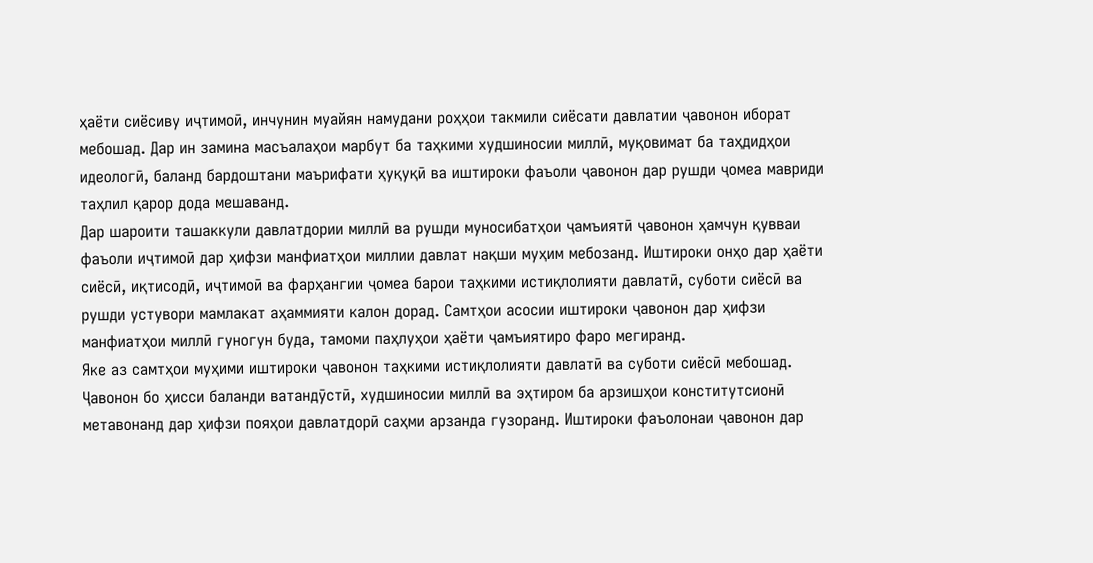ҳаёти сиёсиву иҷтимоӣ, инчунин муайян намудани роҳҳои такмили сиёсати давлатии ҷавонон иборат мебошад. Дар ин замина масъалаҳои марбут ба таҳкими худшиносии миллӣ, муқовимат ба таҳдидҳои идеологӣ, баланд бардоштани маърифати ҳуқуқӣ ва иштироки фаъоли ҷавонон дар рушди ҷомеа мавриди таҳлил қарор дода мешаванд.
Дар шароити ташаккули давлатдории миллӣ ва рушди муносибатҳои ҷамъиятӣ ҷавонон ҳамчун қувваи фаъоли иҷтимоӣ дар ҳифзи манфиатҳои миллии давлат нақши муҳим мебозанд. Иштироки онҳо дар ҳаёти сиёсӣ, иқтисодӣ, иҷтимоӣ ва фарҳангии ҷомеа барои таҳкими истиқлолияти давлатӣ, суботи сиёсӣ ва рушди устувори мамлакат аҳаммияти калон дорад. Самтҳои асосии иштироки ҷавонон дар ҳифзи манфиатҳои миллӣ гуногун буда, тамоми паҳлуҳои ҳаёти ҷамъиятиро фаро мегиранд.
Яке аз самтҳои муҳими иштироки ҷавонон таҳкими истиқлолияти давлатӣ ва суботи сиёсӣ мебошад. Ҷавонон бо ҳисси баланди ватандӯстӣ, худшиносии миллӣ ва эҳтиром ба арзишҳои конститутсионӣ метавонанд дар ҳифзи пояҳои давлатдорӣ саҳми арзанда гузоранд. Иштироки фаъолонаи ҷавонон дар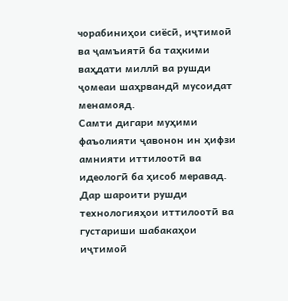чорабиниҳои сиёсӣ, иҷтимоӣ ва ҷамъиятӣ ба таҳкими ваҳдати миллӣ ва рушди ҷомеаи шаҳрвандӣ мусоидат менамояд.
Самти дигари муҳими фаъолияти ҷавонон ин ҳифзи амнияти иттилоотӣ ва идеологӣ ба ҳисоб меравад. Дар шароити рушди технологияҳои иттилоотӣ ва густариши шабакаҳои иҷтимоӣ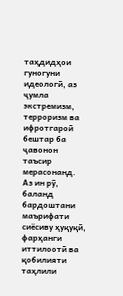таҳдидҳои гуногуни идеологӣ, аз ҷумла экстремизм, терроризм ва ифротгароӣ бештар ба ҷавонон таъсир мерасонанд. Аз ин рӯ, баланд бардоштани маърифати сиёсиву ҳуқуқӣ, фарҳанги иттилоотӣ ва қобилияти таҳлили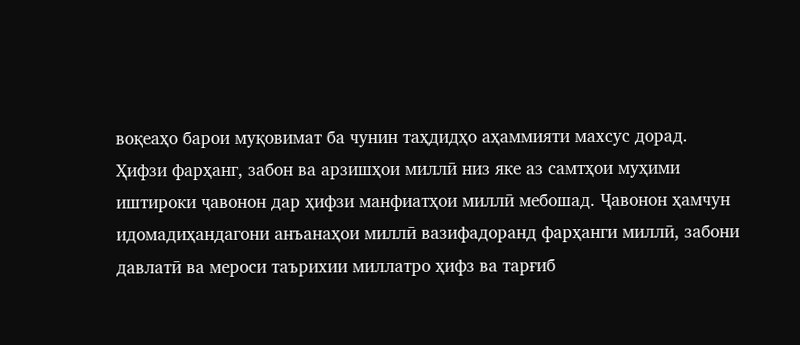воқеаҳо барои муқовимат ба чунин таҳдидҳо аҳаммияти махсус дорад.
Ҳифзи фарҳанг, забон ва арзишҳои миллӣ низ яке аз самтҳои муҳими иштироки ҷавонон дар ҳифзи манфиатҳои миллӣ мебошад. Ҷавонон ҳамчун идомадиҳандагони анъанаҳои миллӣ вазифадоранд фарҳанги миллӣ, забони давлатӣ ва мероси таърихии миллатро ҳифз ва тарғиб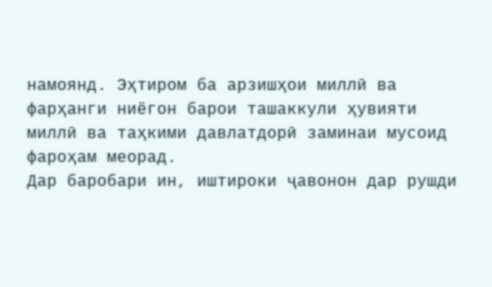намоянд. Эҳтиром ба арзишҳои миллӣ ва фарҳанги ниёгон барои ташаккули ҳувияти миллӣ ва таҳкими давлатдорӣ заминаи мусоид фароҳам меорад.
Дар баробари ин, иштироки ҷавонон дар рушди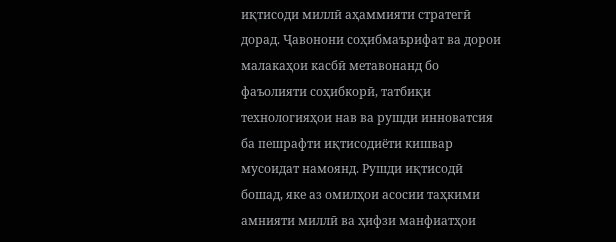иқтисоди миллӣ аҳаммияти стратегӣ дорад. Ҷавонони соҳибмаърифат ва дорои малакаҳои касбӣ метавонанд бо фаъолияти соҳибкорӣ, татбиқи технологияҳои нав ва рушди инноватсия ба пешрафти иқтисодиёти кишвар мусоидат намоянд. Рушди иқтисодӣ бошад, яке аз омилҳои асосии таҳкими амнияти миллӣ ва ҳифзи манфиатҳои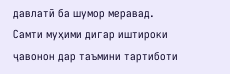давлатӣ ба шумор меравад.
Самти муҳими дигар иштироки ҷавонон дар таъмини тартиботи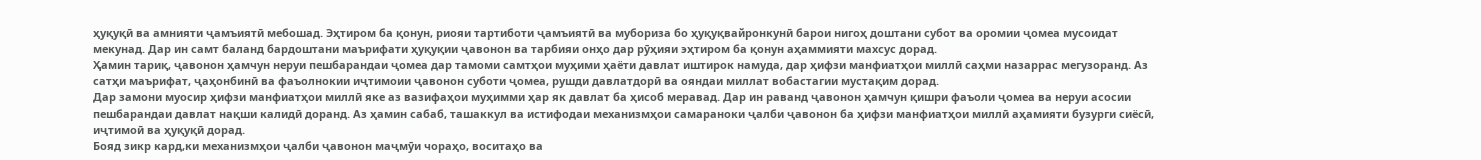ҳуқуқӣ ва амнияти ҷамъиятӣ мебошад. Эҳтиром ба қонун, риояи тартиботи ҷамъиятӣ ва мубориза бо ҳуқуқвайронкунӣ барои нигоҳ доштани субот ва оромии ҷомеа мусоидат мекунад. Дар ин самт баланд бардоштани маърифати ҳуқуқии ҷавонон ва тарбияи онҳо дар рӯҳияи эҳтиром ба қонун аҳаммияти махсус дорад.
Ҳамин тариқ, ҷавонон ҳамчун неруи пешбарандаи ҷомеа дар тамоми самтҳои муҳими ҳаёти давлат иштирок намуда, дар ҳифзи манфиатҳои миллӣ саҳми назаррас мегузоранд. Аз сатҳи маърифат, ҷаҳонбинӣ ва фаъолнокии иҷтимоии ҷавонон суботи ҷомеа, рушди давлатдорӣ ва ояндаи миллат вобастагии мустақим дорад.
Дар замони муосир ҳифзи манфиатҳои миллӣ яке аз вазифаҳои муҳимми ҳар як давлат ба ҳисоб меравад. Дар ин раванд ҷавонон ҳамчун қишри фаъоли ҷомеа ва неруи асосии пешбарандаи давлат нақши калидӣ доранд. Аз ҳамин сабаб, ташаккул ва истифодаи механизмҳои самараноки ҷалби ҷавонон ба ҳифзи манфиатҳои миллӣ аҳамияти бузурги сиёсӣ, иҷтимоӣ ва ҳуқуқӣ дорад.
Бояд зикр кард,ки механизмҳои ҷалби ҷавонон маҷмӯи чораҳо, воситаҳо ва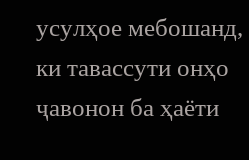усулҳое мебошанд, ки тавассути онҳо ҷавонон ба ҳаёти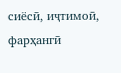сиёсӣ, иҷтимоӣ, фарҳангӣ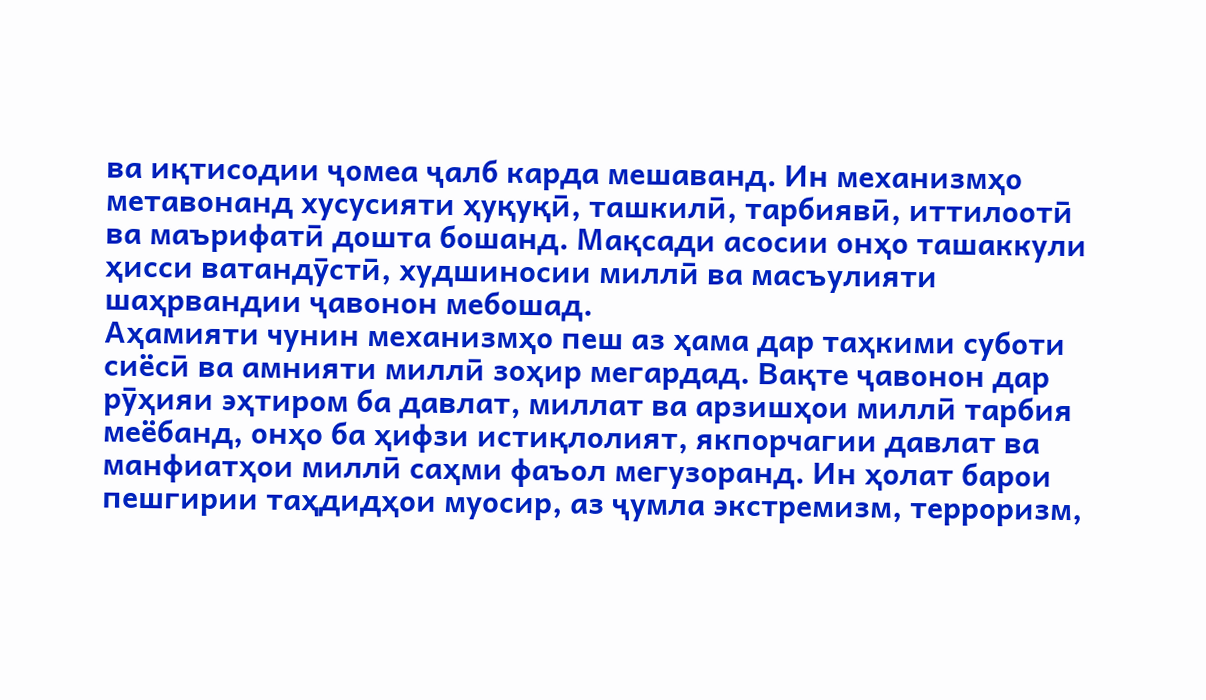ва иқтисодии ҷомеа ҷалб карда мешаванд. Ин механизмҳо метавонанд хусусияти ҳуқуқӣ, ташкилӣ, тарбиявӣ, иттилоотӣ ва маърифатӣ дошта бошанд. Мақсади асосии онҳо ташаккули ҳисси ватандӯстӣ, худшиносии миллӣ ва масъулияти шаҳрвандии ҷавонон мебошад.
Аҳамияти чунин механизмҳо пеш аз ҳама дар таҳкими суботи сиёсӣ ва амнияти миллӣ зоҳир мегардад. Вақте ҷавонон дар рӯҳияи эҳтиром ба давлат, миллат ва арзишҳои миллӣ тарбия меёбанд, онҳо ба ҳифзи истиқлолият, якпорчагии давлат ва манфиатҳои миллӣ саҳми фаъол мегузоранд. Ин ҳолат барои пешгирии таҳдидҳои муосир, аз ҷумла экстремизм, терроризм,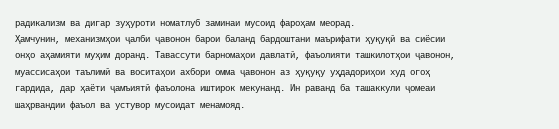радикализм ва дигар зуҳуроти номатлуб заминаи мусоид фароҳам меорад.
Ҳамчунин, механизмҳои ҷалби ҷавонон барои баланд бардоштани маърифати ҳуқуқӣ ва сиёсии онҳо аҳамияти муҳим доранд. Тавассути барномаҳои давлатӣ, фаъолияти ташкилотҳои ҷавонон, муассисаҳои таълимӣ ва воситаҳои ахбори омма ҷавонон аз ҳуқуқу уҳдадориҳои худ огоҳ гардида, дар ҳаёти ҷамъиятӣ фаъолона иштирок мекунанд. Ин раванд ба ташаккули ҷомеаи шаҳрвандии фаъол ва устувор мусоидат менамояд.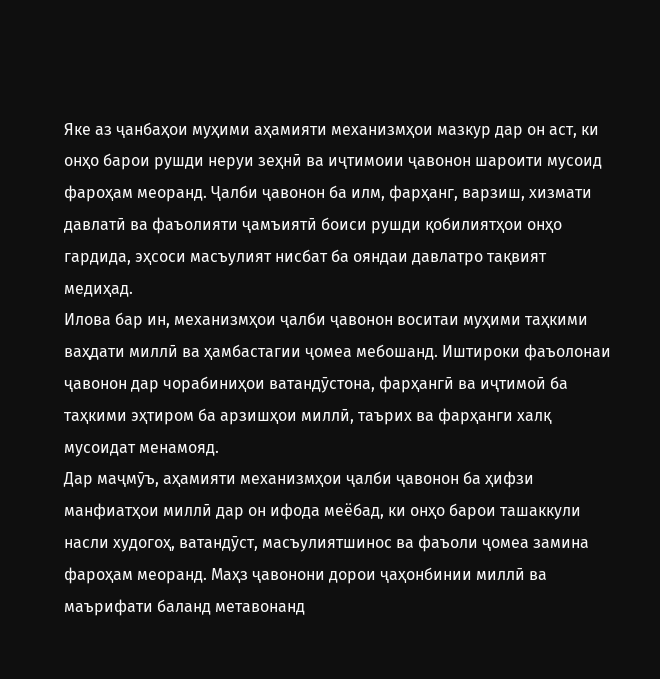Яке аз ҷанбаҳои муҳими аҳамияти механизмҳои мазкур дар он аст, ки онҳо барои рушди неруи зеҳнӣ ва иҷтимоии ҷавонон шароити мусоид фароҳам меоранд. Ҷалби ҷавонон ба илм, фарҳанг, варзиш, хизмати давлатӣ ва фаъолияти ҷамъиятӣ боиси рушди қобилиятҳои онҳо гардида, эҳсоси масъулият нисбат ба ояндаи давлатро тақвият медиҳад.
Илова бар ин, механизмҳои ҷалби ҷавонон воситаи муҳими таҳкими ваҳдати миллӣ ва ҳамбастагии ҷомеа мебошанд. Иштироки фаъолонаи ҷавонон дар чорабиниҳои ватандӯстона, фарҳангӣ ва иҷтимоӣ ба таҳкими эҳтиром ба арзишҳои миллӣ, таърих ва фарҳанги халқ мусоидат менамояд.
Дар маҷмӯъ, аҳамияти механизмҳои ҷалби ҷавонон ба ҳифзи манфиатҳои миллӣ дар он ифода меёбад, ки онҳо барои ташаккули насли худогоҳ, ватандӯст, масъулиятшинос ва фаъоли ҷомеа замина фароҳам меоранд. Маҳз ҷавонони дорои ҷаҳонбинии миллӣ ва маърифати баланд метавонанд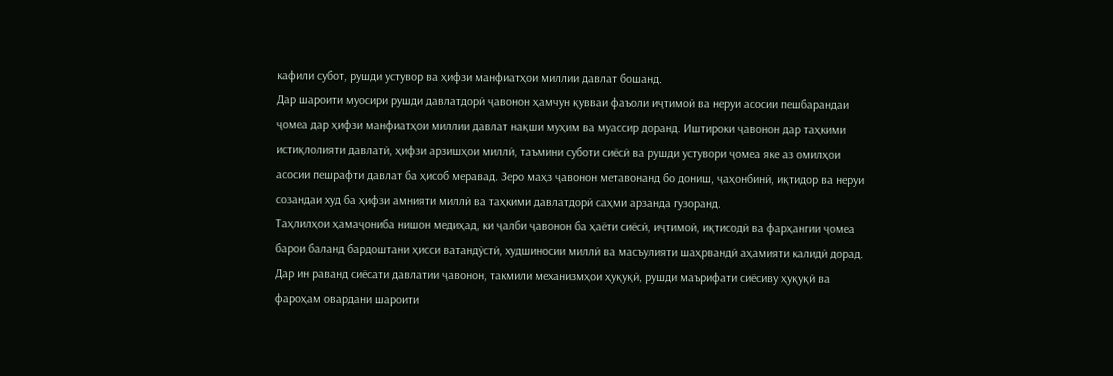кафили субот, рушди устувор ва ҳифзи манфиатҳои миллии давлат бошанд.
Дар шароити муосири рушди давлатдорӣ ҷавонон ҳамчун қувваи фаъоли иҷтимоӣ ва неруи асосии пешбарандаи ҷомеа дар ҳифзи манфиатҳои миллии давлат нақши муҳим ва муассир доранд. Иштироки ҷавонон дар таҳкими истиқлолияти давлатӣ, ҳифзи арзишҳои миллӣ, таъмини суботи сиёсӣ ва рушди устувори ҷомеа яке аз омилҳои асосии пешрафти давлат ба ҳисоб меравад. Зеро маҳз ҷавонон метавонанд бо дониш, ҷаҳонбинӣ, иқтидор ва неруи созандаи худ ба ҳифзи амнияти миллӣ ва таҳкими давлатдорӣ саҳми арзанда гузоранд.
Таҳлилҳои ҳамаҷониба нишон медиҳад, ки ҷалби ҷавонон ба ҳаёти сиёсӣ, иҷтимоӣ, иқтисодӣ ва фарҳангии ҷомеа барои баланд бардоштани ҳисси ватандӯстӣ, худшиносии миллӣ ва масъулияти шаҳрвандӣ аҳамияти калидӣ дорад. Дар ин раванд сиёсати давлатии ҷавонон, такмили механизмҳои ҳуқуқӣ, рушди маърифати сиёсиву ҳуқуқӣ ва фароҳам овардани шароити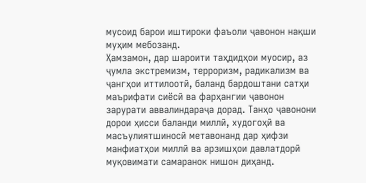мусоид барои иштироки фаъоли ҷавонон нақши муҳим мебозанд.
Ҳамзамон, дар шароити таҳдидҳои муосир, аз ҷумла экстремизм, терроризм, радикализм ва ҷангҳои иттилоотӣ, баланд бардоштани сатҳи маърифати сиёсӣ ва фарҳангии ҷавонон зарурати аввалиндараҷа дорад. Танҳо ҷавонони дорои ҳисси баланди миллӣ, худогоҳӣ ва масъулиятшиносӣ метавонанд дар ҳифзи манфиатҳои миллӣ ва арзишҳои давлатдорӣ муқовимати самаранок нишон диҳанд.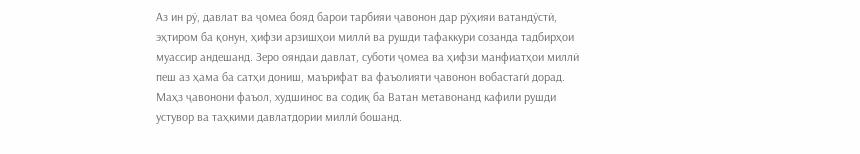Аз ин рӯ, давлат ва ҷомеа бояд барои тарбияи ҷавонон дар рӯҳияи ватандӯстӣ, эҳтиром ба қонун, ҳифзи арзишҳои миллӣ ва рушди тафаккури созанда тадбирҳои муассир андешанд. Зеро ояндаи давлат, суботи ҷомеа ва ҳифзи манфиатҳои миллӣ пеш аз ҳама ба сатҳи дониш, маърифат ва фаъолияти ҷавонон вобастагӣ дорад. Маҳз ҷавонони фаъол, худшинос ва содиқ ба Ватан метавонанд кафили рушди устувор ва таҳкими давлатдории миллӣ бошанд.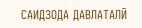САИДЗОДА ДАВЛАТАЛӢ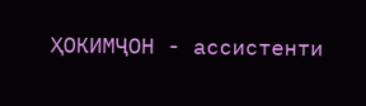ҲОКИМҶОН - ассистенти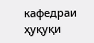кафедраи ҳуқуқи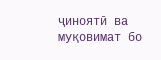ҷиноятӣ ва муқовимат бо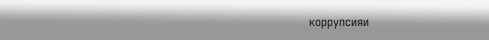коррупсияи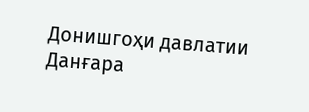Донишгоҳи давлатии Данғара